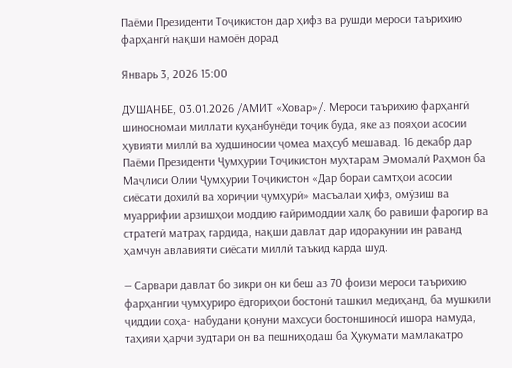Паёми Президенти Тоҷикистон дар ҳифз ва рушди мероси таърихию фарҳангӣ нақши намоён дорад

Январь 3, 2026 15:00

ДУШАНБЕ, 03.01.2026 /АМИТ «Ховар»/. Мероси таърихию фарҳангӣ шиносномаи миллати куҳанбунёди тоҷик буда, яке аз пояҳои асосии ҳувияти миллӣ ва худшиносии ҷомеа маҳсуб мешавад. 16 декабр дар Паёми Президенти Ҷумҳурии Тоҷикистон муҳтарам Эмомалӣ Раҳмон ба Маҷлиси Олии Ҷумҳурии Тоҷикистон «Дар бораи самтҳои асосии сиёсати дохилӣ ва хориҷии ҷумҳурӣ» масъалаи ҳифз, омӯзиш ва муаррифии арзишҳои моддию ғайримоддии халқ бо равиши фарогир ва стратегӣ матраҳ гардида, нақши давлат дар идоракунии ин раванд ҳамчун авлавияти сиёсати миллӣ таъкид карда шуд.

— Сарвари давлат бо зикри он ки беш аз 70 фоизи мероси таърихию фарҳангии ҷумҳуриро ёдгориҳои бостонӣ ташкил медиҳанд, ба мушкили ҷиддии соҳа- набудани қонуни махсуси бостоншиносӣ ишора намуда, таҳияи ҳарчи зудтари он ва пешниҳодаш ба Ҳукумати мамлакатро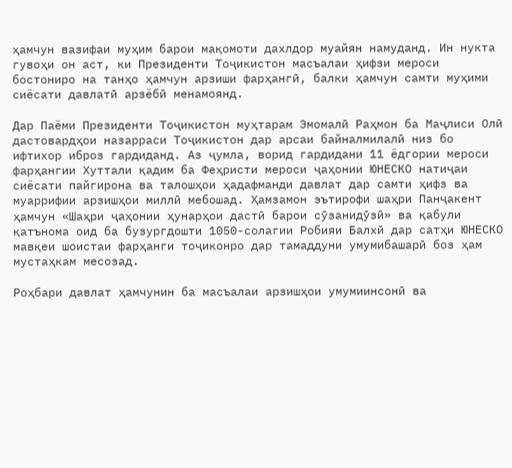ҳамчун вазифаи муҳим барои мақомоти дахлдор муайян намуданд. Ин нукта гувоҳи он аст, ки Президенти Тоҷикистон масъалаи ҳифзи мероси бостониро на танҳо ҳамчун арзиши фарҳангӣ, балки ҳамчун самти муҳими сиёсати давлатӣ арзёбӣ менамоянд.

Дар Паёми Президенти Тоҷикистон муҳтарам Эмомалӣ Раҳмон ба Маҷлиси Олӣ дастовардҳои назарраси Тоҷикистон дар арсаи байналмилалӣ низ бо ифтихор иброз гардиданд. Аз ҷумла, ворид гардидани 11 ёдгории мероси фарҳангии Хуттали қадим ба Феҳристи мероси ҷаҳонии ЮНЕСКО натиҷаи сиёсати пайгирона ва талошҳои ҳадафманди давлат дар самти ҳифз ва муаррифии арзишҳои миллӣ мебошад. Ҳамзамон эътирофи шаҳри Панҷакент ҳамчун «Шаҳри ҷаҳонии ҳунарҳои дастӣ барои сӯзанидӯзӣ» ва қабули қатънома оид ба бузургдошти 1050-солагии Робияи Балхӣ дар сатҳи ЮНЕСКО мавқеи шоистаи фарҳанги тоҷиконро дар тамаддуни умумибашарӣ боз ҳам мустаҳкам месозад.

Роҳбари давлат ҳамчунин ба масъалаи арзишҳои умумиинсонӣ ва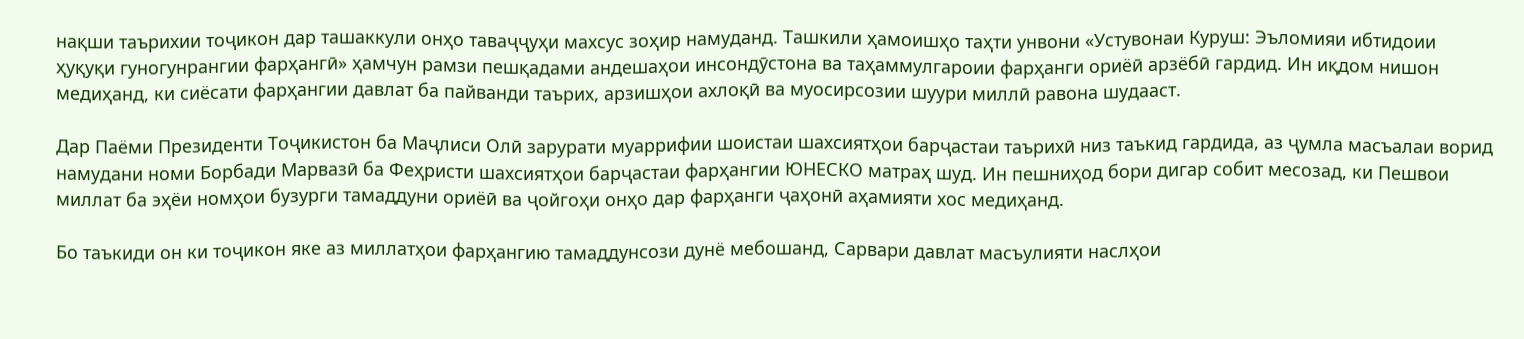нақши таърихии тоҷикон дар ташаккули онҳо таваҷҷуҳи махсус зоҳир намуданд. Ташкили ҳамоишҳо таҳти унвони «Устувонаи Куруш: Эъломияи ибтидоии ҳуқуқи гуногунрангии фарҳангӣ» ҳамчун рамзи пешқадами андешаҳои инсондӯстона ва таҳаммулгароии фарҳанги ориёӣ арзёбӣ гардид. Ин иқдом нишон медиҳанд, ки сиёсати фарҳангии давлат ба пайванди таърих, арзишҳои ахлоқӣ ва муосирсозии шуури миллӣ равона шудааст.

Дар Паёми Президенти Тоҷикистон ба Маҷлиси Олӣ зарурати муаррифии шоистаи шахсиятҳои барҷастаи таърихӣ низ таъкид гардида, аз ҷумла масъалаи ворид намудани номи Борбади Марвазӣ ба Феҳристи шахсиятҳои барҷастаи фарҳангии ЮНЕСКО матраҳ шуд. Ин пешниҳод бори дигар собит месозад, ки Пешвои миллат ба эҳёи номҳои бузурги тамаддуни ориёӣ ва ҷойгоҳи онҳо дар фарҳанги ҷаҳонӣ аҳамияти хос медиҳанд.

Бо таъкиди он ки тоҷикон яке аз миллатҳои фарҳангию тамаддунсози дунё мебошанд, Сарвари давлат масъулияти наслҳои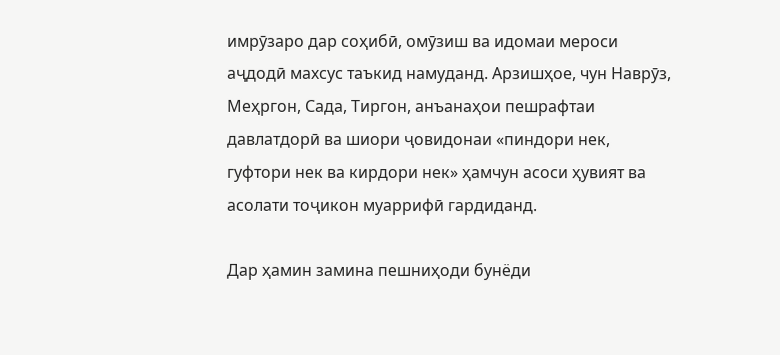имрӯзаро дар соҳибӣ, омӯзиш ва идомаи мероси аҷдодӣ махсус таъкид намуданд. Арзишҳое, чун Наврӯз, Меҳргон, Сада, Тиргон, анъанаҳои пешрафтаи давлатдорӣ ва шиори ҷовидонаи «пиндори нек, гуфтори нек ва кирдори нек» ҳамчун асоси ҳувият ва асолати тоҷикон муаррифӣ гардиданд.

Дар ҳамин замина пешниҳоди бунёди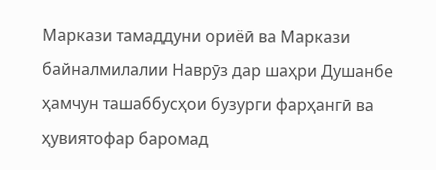Маркази тамаддуни ориёӣ ва Маркази байналмилалии Наврӯз дар шаҳри Душанбе ҳамчун ташаббусҳои бузурги фарҳангӣ ва ҳувиятофар баромад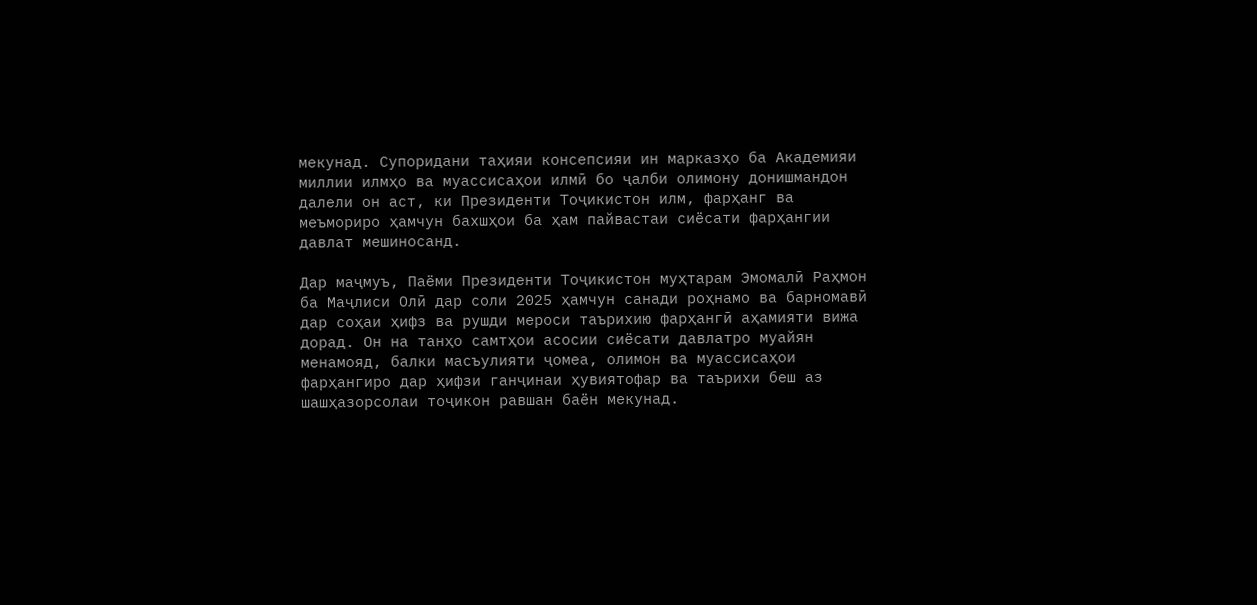мекунад. Супоридани таҳияи консепсияи ин марказҳо ба Академияи миллии илмҳо ва муассисаҳои илмӣ бо ҷалби олимону донишмандон далели он аст, ки Президенти Тоҷикистон илм, фарҳанг ва меъмориро ҳамчун бахшҳои ба ҳам пайвастаи сиёсати фарҳангии давлат мешиносанд.

Дар маҷмуъ, Паёми Президенти Тоҷикистон муҳтарам Эмомалӣ Раҳмон ба Маҷлиси Олӣ дар соли 2025 ҳамчун санади роҳнамо ва барномавӣ дар соҳаи ҳифз ва рушди мероси таърихию фарҳангӣ аҳамияти вижа дорад. Он на танҳо самтҳои асосии сиёсати давлатро муайян менамояд, балки масъулияти ҷомеа, олимон ва муассисаҳои фарҳангиро дар ҳифзи ганҷинаи ҳувиятофар ва таърихи беш аз шашҳазорсолаи тоҷикон равшан баён мекунад.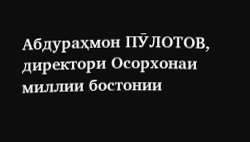Абдураҳмон ПӮЛОТОВ,
директори Осорхонаи миллии бостонии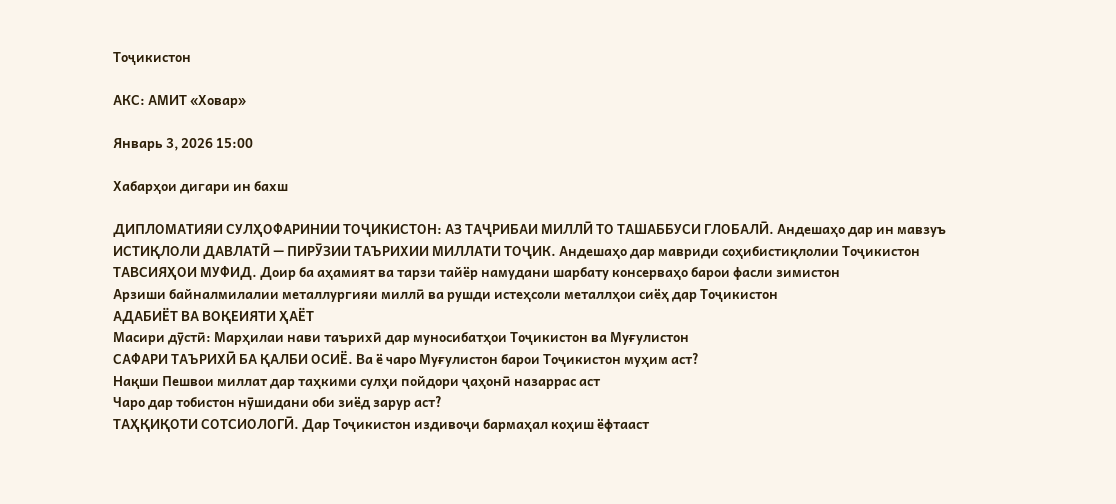Тоҷикистон

АКС: АМИТ «Ховар»

Январь 3, 2026 15:00

Хабарҳои дигари ин бахш

ДИПЛОМАТИЯИ СУЛҲОФАРИНИИ ТОҶИКИСТОН: АЗ ТАҶРИБАИ МИЛЛӢ ТО ТАШАББУСИ ГЛОБАЛӢ. Андешаҳо дар ин мавзуъ
ИСТИҚЛОЛИ ДАВЛАТӢ — ПИРӮЗИИ ТАЪРИХИИ МИЛЛАТИ ТОҶИК. Андешаҳо дар мавриди соҳибистиқлолии Тоҷикистон
ТАВСИЯҲОИ МУФИД. Доир ба аҳамият ва тарзи тайёр намудани шарбату консерваҳо барои фасли зимистон
Арзиши байналмилалии металлургияи миллӣ ва рушди истеҳсоли металлҳои сиёҳ дар Тоҷикистон
АДАБИЁТ ВА ВОҚЕИЯТИ ҲАЁТ
Масири дӯстӣ: Марҳилаи нави таърихӣ дар муносибатҳои Тоҷикистон ва Муғулистон
САФАРИ ТАЪРИХӢ БА ҚАЛБИ ОСИЁ. Ва ё чаро Муғулистон барои Тоҷикистон муҳим аст?
Нақши Пешвои миллат дар таҳкими сулҳи пойдори ҷаҳонӣ назаррас аст
Чаро дар тобистон нӯшидани оби зиёд зарур аст?
ТАҲҚИҚОТИ СОТСИОЛОГӢ. Дар Тоҷикистон издивоҷи бармаҳал коҳиш ёфтааст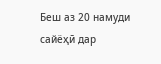Беш аз 20 намуди сайёҳӣ дар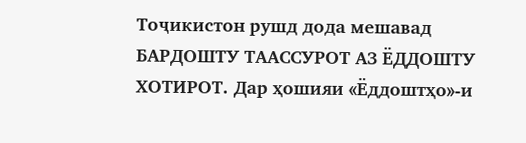Тоҷикистон рушд дода мешавад
БАРДОШТУ ТААССУРОТ АЗ ЁДДОШТУ ХОТИРОТ. Дар ҳошияи «Ёддоштҳо»-и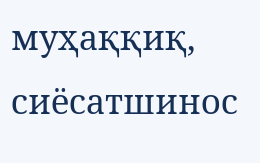муҳаққиқ, сиёсатшинос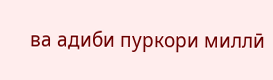ва адиби пуркори миллӣ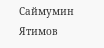Саймумин Ятимов